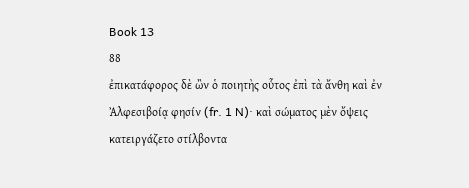Book 13
88
ἐπικατάφορος δὲ ὢν ὁ ποιητὴς οὗτος ἐπὶ τὰ ἄνθη καὶ ἐν Ἀλφεσιβοίᾳ φησίν (fr. 1 N)· καὶ σώματος μὲν ὄψεις κατειργάζετο στίλβοντα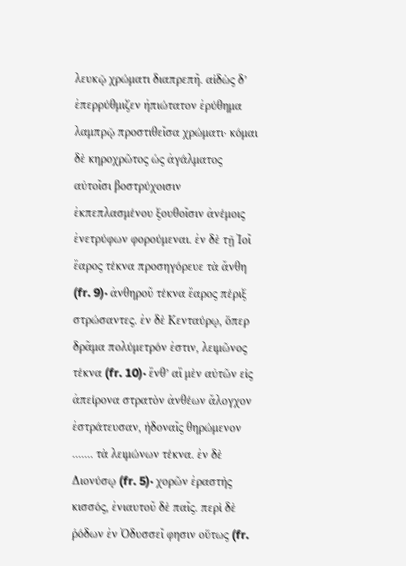λευκῷ χρώματι διαπρεπῆ. αἰδὼς δ’ ἐπερρύθμιζεν ἠπιώτατον ἐρύθημα λαμπρῷ προστιθεῖσα χρώματι· κόμαι δὲ κηροχρῶτος ὡς ἀγάλματος αὐτοῖσι βοστρύχοισιν ἐκπεπλασμένου ξουθοῖσιν ἀνέμοις ἐνετρύφων φορούμεναι. ἐν δὲ τῇ Ἰοῖ ἔαρος τέκνα προσηγόρευε τὰ ἄνθη (fr. 9)· ἀνθηροῦ τέκνα ἔαρος πέριξ στρώσαντες. ἐν δὲ Κενταύρῳ, ὅπερ δρᾶμα πολύμετρόν ἐστιν, λειμῶνος τέκνα (fr. 10)· ἔνθ’ αἳ μὲν αὐτῶν εἰς ἀπείρονα στρατὸν ἀνθέων ἄλογχον ἐστράτευσαν, ἡδοναῖς θηρώμενον ....... τὰ λειμώνων τέκνα. ἐν δὲ Διονύσῳ (fr. 5)· χορῶν ἐραστὴς κισσός, ἐνιαυτοῦ δὲ παῖς. περὶ δὲ ῥόδων ἐν Ὀδυσσεῖ φησιν οὕτως (fr.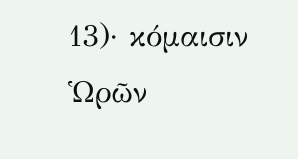13)· κόμαισιν Ὡρῶν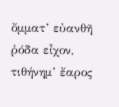ὄμματ’ εὐανθῆ ῥόδα εἶχον, τιθήνημ’ ἔαρος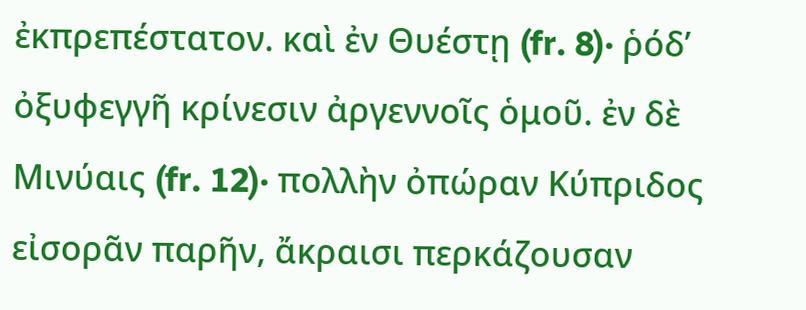ἐκπρεπέστατον. καὶ ἐν Θυέστῃ (fr. 8)· ῥόδ’ ὀξυφεγγῆ κρίνεσιν ἀργεννοῖς ὁμοῦ. ἐν δὲ Μινύαις (fr. 12)· πολλὴν ὀπώραν Κύπριδος εἰσορᾶν παρῆν, ἄκραισι περκάζουσαν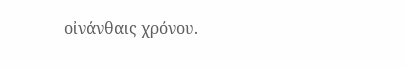οἰνάνθαις χρόνου.